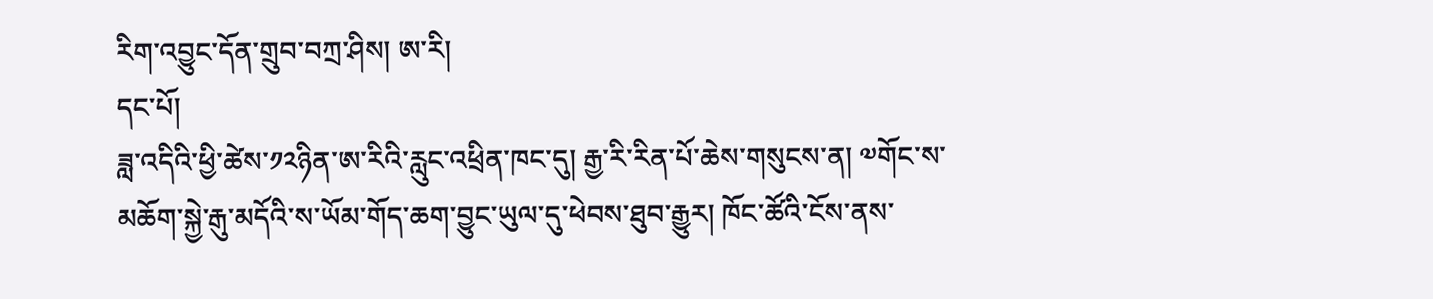རིག་འབྱུང་དོན་གྲུབ་བཀྲ་ཤིས། ཨ་རི།
དང་པོ།
ཟླ་འདིའི་ཕྱི་ཚེས་༡༢ཉིན་ཨ་རིའི་རླུང་འཕྲིན་ཁང་དུ། རྒྱ་རི་རིན་པོ་ཆེས་གསུངས་ན། ༧གོང་ས་མཆོག་སྐྱེ་རྒུ་མདོའི་ས་ཡོམ་གོད་ཆག་བྱུང་ཡུལ་དུ་ཕེབས་ཐུབ་རྒྱུར། ཁོང་ཚོའི་ངོས་ནས་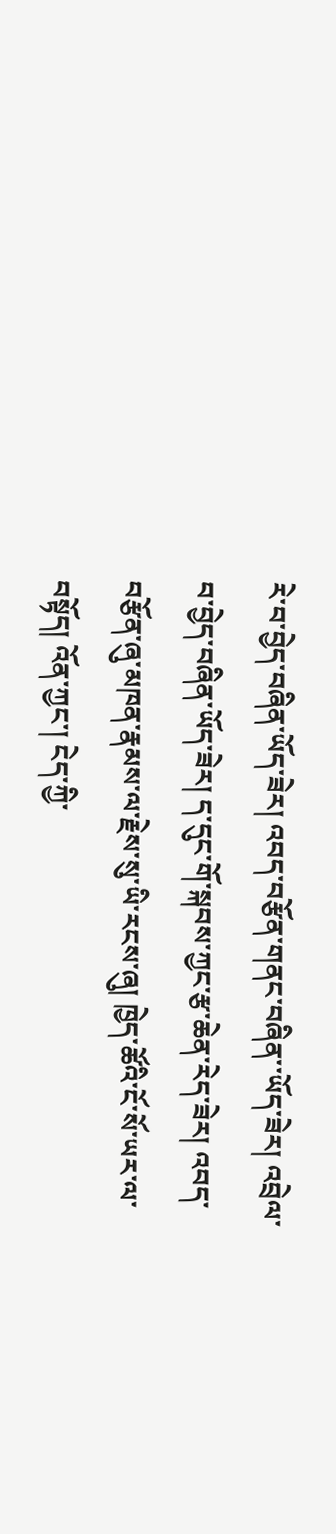རེ་བ་བྱེད་བཞིན་ཡོད་ཟེར། འབད་བརྩོན་གནང་བཞིན་་ཡོད་ཟེར། འབྲེལ་བ་བྱེད་བཞིན་ཡོད་ཟེར། ད་དུང་གོ་སྐབས་ཀྱང་རྩ་ཆེན་རེད་ཟེར། འབད་བརྩོན་ཞུ་མཁན་རྣམས་ལ་རྗེས་སུ་ཡི་རངས་ཞུ། ཁྱེད་ཚོའི་ངོ་སོ་ཡར་ལ་བསྟོད། འོན་ཀྱང་། ངེད་ཀྱི་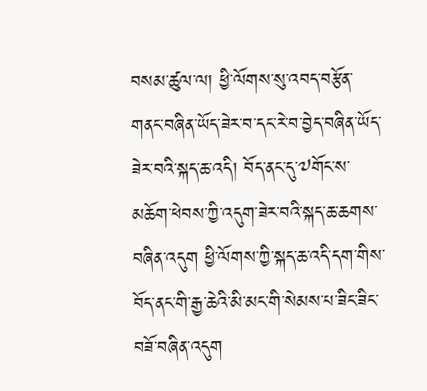བསམ་ཚུལ་ལ། ཕྱི་ལོགས་སུ་འབད་བརྩོན་གནང་བཞིན་ཡོད་ཟེར་བ་དང་རེ་བ་བྱེད་བཞིན་ཡོད་ཟེར་བའི་སྐད་ཆ་འདི། བོད་ནང་དུ་༧གོང་ས་མཆོག་ཕེབས་ཀྱི་འདུག་ཟེར་བའི་སྐད་ཆ་ཆགས་བཞིན་འདུག ཕྱི་ལོགས་ཀྱི་སྐད་ཆ་འདི་དག་གིས་བོད་ནང་གི་རྒྱ་ཆེའི་མི་མང་གི་སེམས་པ་ཟིང་ཟིང་བཟོ་བཞིན་འདུག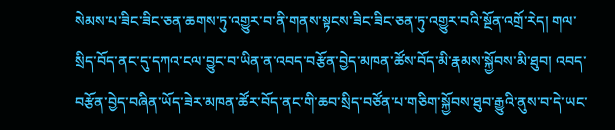སེམས་པ་ཟིང་ཟིང་ཅན་ཆགས་ཏུ་འགྱུར་བ་ནི་གནས་སྟངས་ཟིང་ཟིང་ཅན་ཏུ་འགྱུར་བའི་སྔོན་འགྲོ་རེད། གལ་སྲིད་བོད་ནང་དུ་དཀའ་ངལ་བྱུང་བ་ཡིན་ན་འབད་བརྩོན་བྱེད་མཁན་ཚོས་བོད་མི་རྣམས་སྐྱོབས་མི་ཐུབ། འབད་བརྩོན་བྱེད་བཞིན་ཡོད་ཟེར་མཁན་ཚོར་བོད་ནང་གི་ཆབ་སྲིད་བཙོན་པ་གཅིག་སྐྱོབས་ཐུབ་རྒྱུའི་ནུས་བ་དེ་ཡང་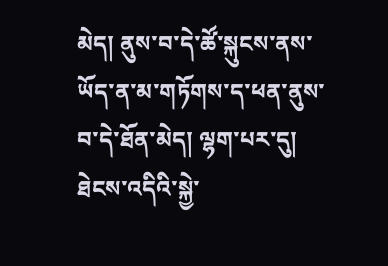མེད། ནུས་བ་དེ་ཚོ་སྐུངས་ནས་ཡོད་ན་མ་གཏོགས་ད་ཕན་ནུས་བ་དེ་ཐོན་མེད། ལྷག་པར་དུ། ཐེངས་འདིའི་སྐྱེ་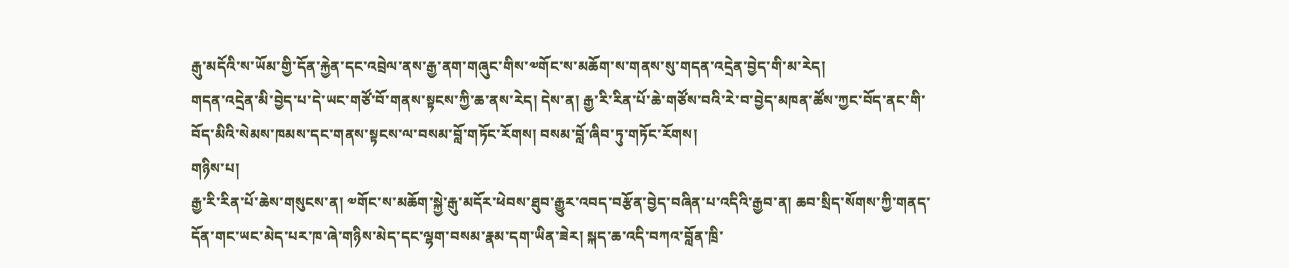རྒུ་མདོའི་ས་ཡོམ་གྱི་དོན་རྐྱེན་དང་འབྲེལ་ནས་རྒྱ་ནག་གཞུང་གིས་༧གོང་ས་མཆོག་ས་གནས་སུ་གདན་འདྲེན་བྱེད་གི་མ་རེད།
གདན་འདྲེན་མི་བྱེད་པ་དེ་ཡང་གཙོ་བོ་གནས་སྟངས་ཀྱི་ཆ་ནས་རེད། དེས་ན། རྒྱ་རི་རིན་པོ་ཆེ་གཙོས་བའི་རེ་བ་བྱེད་མཁན་ཚོས་ཀྱང་བོད་ནང་གི་བོད་མིའི་སེམས་ཁམས་དང་གནས་སྟངས་ལ་བསམ་བློ་གཏོང་རོགས། བསམ་བློ་ཞིབ་ཏུ་གཏོང་རོགས།
གཉིས་པ།
རྒྱ་རི་རིན་པོ་ཆེས་གསུངས་ན། ༧གོང་ས་མཆོག་སྐྱེ་རྒུ་མདོར་ཕེབས་ཐུབ་རྒྱུར་འབད་བརྩོན་བྱེད་བཞིན་པ་འདིའི་རྒྱབ་ན། ཆབ་སྲིད་སོགས་ཀྱི་གནད་དོན་གང་ཡང་མེད་པར་ཁ་ཞེ་གཉིས་མེད་དང་ལྷག་བསམ་རྣམ་དག་ཡིན་ཟེར། སྐད་ཆ་འདི་བཀའ་བློན་ཁྲི་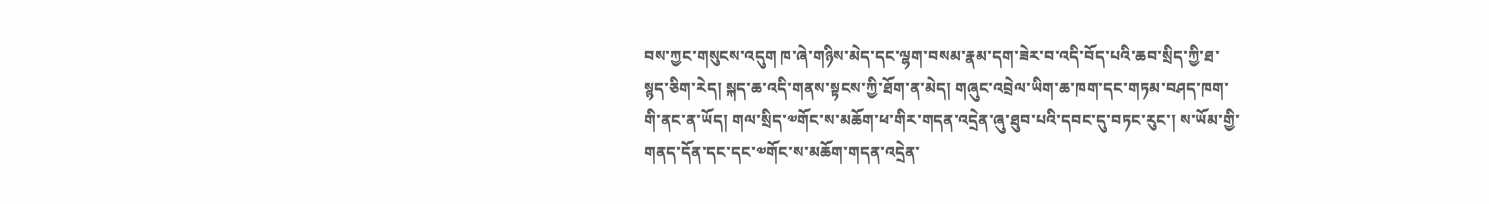བས་ཀྱང་གསུངས་འདུག ཁ་ཞེ་གཉིས་མེད་དང་ལྷག་བསམ་རྣམ་དག་ཟེར་བ་འདི་བོད་པའི་ཆབ་སྲིད་ཀྱི་ཐ་སྙད་ཅིག་རེད། སྐད་ཆ་འདི་གནས་སྟངས་ཀྱི་ཐོག་ན་མེད། གཞུང་འབྲེལ་ཡིག་ཆ་ཁག་དང་གཏམ་བཤད་ཁག་གི་ནང་ན་ཡོད། གལ་སྲིད་༧གོང་ས་མཆོག་ཕ་གིར་གདན་འདྲེན་ཞུ་ཐུབ་པའི་དབང་དུ་བཏང་རུང་། ས་ཡོམ་གྱི་གནད་དོན་དང་དང་༧གོང་ས་མཆོག་གདན་འདྲེན་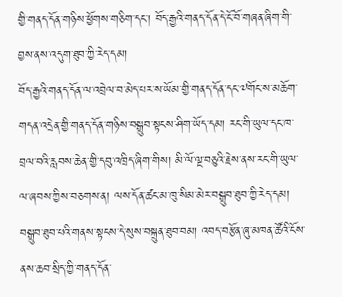གྱི་གནད་དོན་གཉིས་ཕྱོགས་གཅིག་དང་། བོད་རྒྱའི་གནད་དོན་དེ་ངོ་བོ་གཞན་ཞིག་གི་བྱས་ནས་འདུག་ཐུབ་ཀྱི་རེད་དམ།
བོད་རྒྱའི་གནད་དོན་ལ་འབྲེལ་བ་མེད་པར་ས་ཡོམ་གྱི་གནད་དོན་དང་༧གོང་ས་མཆོག་གདན་འདྲེན་གྱི་གནད་དོན་གཉིས་བསྒྲུབ་སྟངས་ཤིག་ཡོད་དམ། རང་གི་ཡུལ་དང་ཁ་བྲལ་བའི་རླབས་ཆེན་གྱི་དབུ་འཁྲིད་ཞིག་གིས། མི་ལོ་ལྔ་བཅུའི་རྗེས་ནས་རང་གི་ཡུལ་ལ་ཞབས་ཀྱིས་བཅགས་ན། ལས་དོན་ཚང་མ་ཁུ་སིམ་མེར་བསྒྲུབ་ཐུབ་ཀྱི་རེད་དམ། བསྒྲུབ་ཐུབ་པའི་གནས་སྟངས་དེ་སུས་བསྐྲུན་ཐུབ་བམ། འབད་བརྩོན་ཞུ་མཁན་ཚོའི་ངོས་ནས་ཆབ་སྲིད་ཀྱི་གནད་དོན་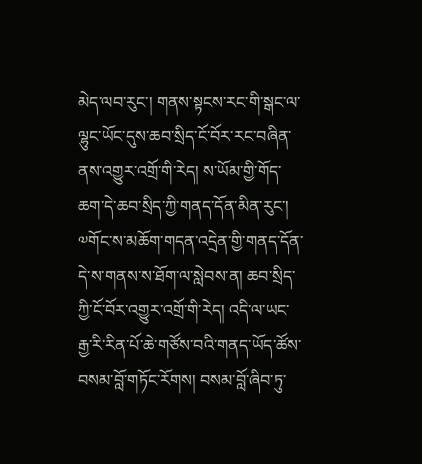མེད་ལབ་རུང་། གནས་སྟངས་རང་གི་སྒང་ལ་ལྷུང་ཡོང་དུས་ཆབ་སྲིད་ངོ་བོར་རང་བཞིན་ནས་འགྱུར་འགྲོ་གི་རེད། ས་ཡོམ་གྱི་གོད་ཆག་དེ་ཆབ་སྲིད་ཀྱི་གནད་དོན་མིན་རུང་། ༧གོང་ས་མཆོག་གདན་འདྲེན་གྱི་གནད་དོན་དེ་ས་གནས་ས་ཐོག་ལ་སླེབས་ན། ཆབ་སྲིད་ཀྱི་ངོ་བོར་འགྱུར་འགྲོ་གི་རེད། འདི་ལ་ཡང་རྒྱ་རི་རིན་པོ་ཆེ་གཙོས་བའི་གནད་ཡོད་ཚོས་བསམ་བློ་གཏོང་རོགས། བསམ་བློ་ཞིབ་ཏུ་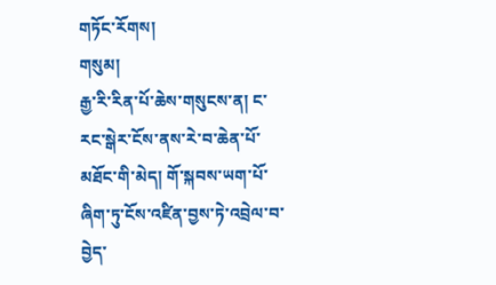གཏོང་རོགས།
གསུམ།
རྒྱ་རི་རིན་པོ་ཆེས་གསུངས་ན། ང་རང་སྒེར་ངོས་ནས་རེ་བ་ཆེན་པོ་མཐོང་གི་མེད། གོ་སྐབས་ཡག་པོ་ཞིག་ཏུ་ངོས་འཛིན་བྱས་ཏེ་འབྲེལ་བ་བྱེད་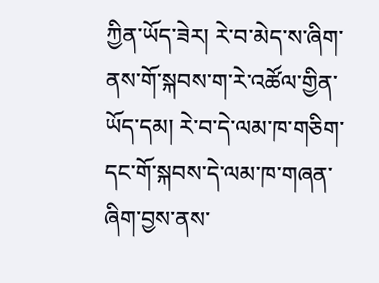ཀྱིན་ཡོད་ཟེར། རེ་བ་མེད་ས་ཞིག་ནས་གོ་སྐབས་ག་རེ་འཚོལ་གྱིན་ཡོད་དམ། རེ་བ་དེ་ལམ་ཁ་གཅིག་དང་གོ་སྐབས་དེ་ལམ་ཁ་གཞན་ཞིག་བྱས་ནས་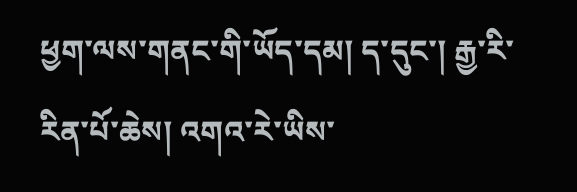ཕྱག་ལས་གནང་གི་ཡོད་དམ། ད་དུང་། རྒྱ་རི་རིན་པོ་ཆེས། འགའ་རེ་ཡིས་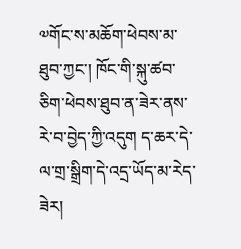༧གོང་ས་མཆོག་ཕེབས་མ་ཐུབ་ཀྱང་། ཁོང་གི་སྐུ་ཚབ་ཅིག་ཕེབས་ཐུབ་ན་ཟེར་ནས་རེ་བ་བྱེད་ཀྱི་འདུག ད་ཆར་དེ་ལ་གྲ་སྒྲིག་དེ་འདྲ་ཡོད་མ་རེད་ཟེར།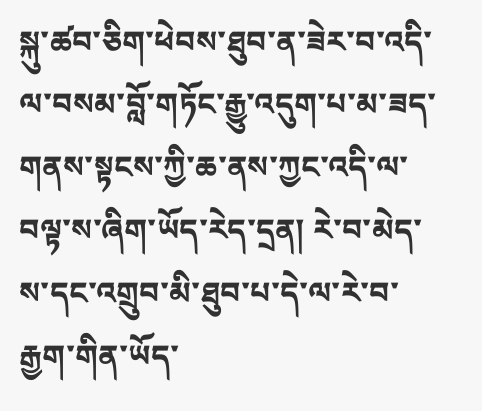སྐུ་ཚབ་ཅིག་ཕེབས་ཐུབ་ན་ཟེར་བ་འདི་ལ་བསམ་བློ་གཏོང་རྒྱུ་འདུག་པ་མ་ཟད་གནས་སྟངས་ཀྱི་ཆ་ནས་ཀྱང་འདི་ལ་བལྟ་ས་ཞིག་ཡོད་རེད་དྲན། རེ་བ་མེད་ས་དང་འགྲུབ་མི་ཐུབ་པ་དེ་ལ་རེ་བ་རྒྱག་གིན་ཡོད་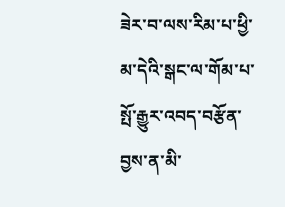ཟེར་བ་ལས་རིམ་པ་ཕྱི་མ་དེའི་སྒང་ལ་གོམ་པ་སྤོ་རྒྱུར་འབད་བརྩོན་བྱས་ན་མི་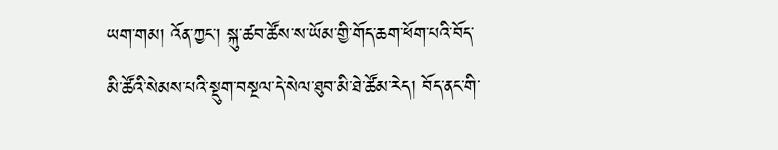ཡག་གམ། འོན་ཀྱང་། སྐུ་ཚབ་ཚོས་ས་ཡོམ་གྱི་གོད་ཆག་ཕོག་པའི་བོད་མི་ཚོའི་སེམས་པའི་སྡུག་བསྔལ་དེ་སེལ་ཐུབ་མི་ཐེ་ཚོམ་རེད། བོད་ནང་གི་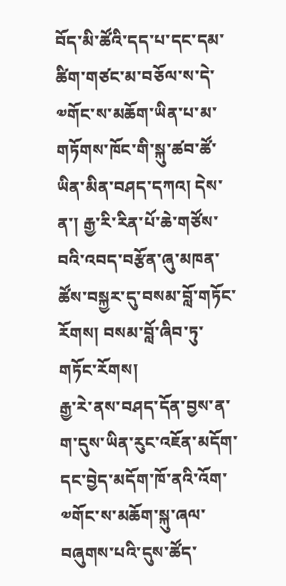བོད་མི་ཚོའི་དད་པ་དང་དམ་ཚིག་གཙང་མ་བཅོལ་ས་དེ་༧གོང་ས་མཆོག་ཡིན་པ་མ་གཏོགས་ཁོང་གི་སྐུ་ཚབ་ཚོ་ཡིན་མིན་བཤད་དཀའ། དེས་ན་། རྒྱ་རི་རིན་པོ་ཆེ་གཙོས་བའི་འབད་བརྩོན་ཞུ་མཁན་ཚོས་བསྐྱར་དུ་བསམ་བློ་གཏོང་རོགས། བསམ་བློ་ཞིབ་ཏུ་གཏོང་རོགས།
རྒྱ་རེ་ནས་བཤད་དོན་བྱས་ན་ག་དུས་ཡིན་རུང་འཇོན་མདོག་དང་བྱེད་མདོག་ཁོ་ནའི་འོག་༧གོང་ས་མཆོག་སྐུ་ཞལ་བཞུགས་པའི་དུས་ཚོད་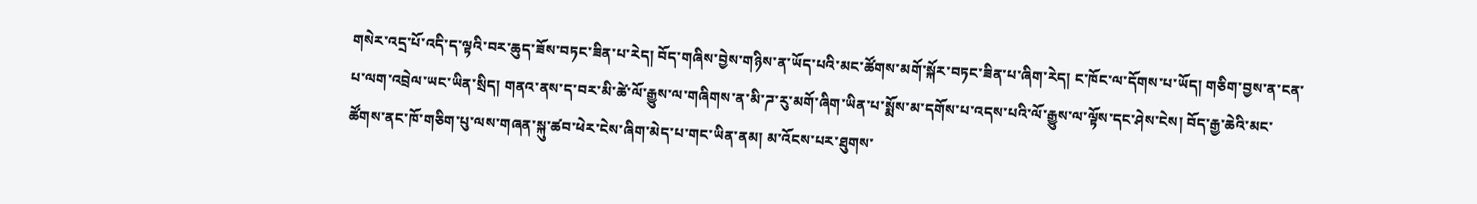གསེར་འདྲ་པོ་འདི་ད་ལྟའི་བར་ཆུད་ཟོས་བཏང་ཟིན་པ་རེད། བོད་གཞིས་བྱེས་གཉིས་ན་ཡོད་པའི་མང་ཚོགས་མགོ་སྐོར་བཏང་ཟིན་པ་ཞིག་རེད། ང་ཁོང་ལ་དོགས་པ་ཡོད། གཅིག་བྱས་ན་ངན་པ་ལག་འབྲེལ་ཡང་ཡིན་སྲིད། གནའ་ནས་ད་བར་མི་ཚེ་ལོ་རྒྱུས་ལ་གཞིགས་ན་མི་ཌ་རུ་མགོ་ཞིག་ཡིན་པ་སྨོས་མ་དགོས་པ་འདས་པའི་ལོ་རྒྱུས་ལ་ལྟོས་དང་ཤེས་ངེས། བོད་རྒྱ་ཆེའི་མང་ཚོགས་ནང་ཁོ་གཅིག་པུ་ལས་གཞན་སྐུ་ཚབ་ཕེར་ངེས་ཞིག་མེད་པ་གང་ཡིན་ནམ། མ་འོངས་པར་ཐུགས་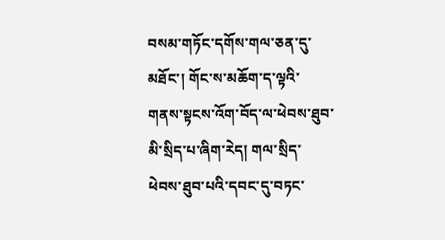བསམ་གཏོང་དགོས་གལ་ཅན་དུ་མཐོང་། གོང་ས་མཆོག་ད་ལྟའི་གནས་སྟངས་འོག་བོད་ལ་ཕེབས་ཐུབ་མི་སྲིད་པ་ཞིག་རེད། གལ་སྲིད་ཕེབས་ཐུབ་པའི་དབང་དུ་བཏང་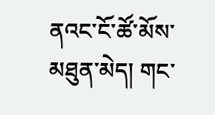ནའང་ངོ་ཚོ་མོས་མཐུན་མེད། གང་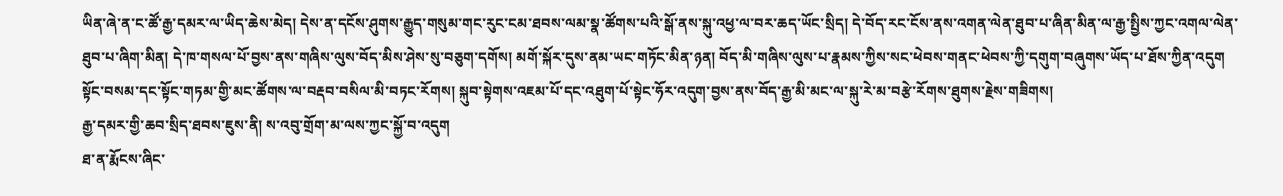ཡིན་ཞེ་ན་ང་ཚོ་རྒྱ་དམར་ལ་ཡིད་ཆེས་མེད། དེས་ན་དངོས་ཤུགས་རྒྱུད་གསུམ་གང་རུང་ངམ་ཐབས་ལམ་སྣ་ཚོགས་པའི་སྒོ་ནས་སྐུ་འཕྱ་ལ་བར་ཆད་ཡོང་སྲིད། དེ་བོད་རང་ངོས་ནས་འགན་ལེན་ཐུབ་པ་ཞིན་མིན་ལ་རྒྱ་སྤྱིས་ཀྱང་འགལ་ལེན་ཐུབ་པ་ཞིག་མིན། དེ་ཁ་གསལ་པོ་བྱས་ནས་གཞིས་ལུས་བོད་མིས་ཤེས་སུ་བཅུག་དགོས། མགོ་སྐོར་དུས་ནམ་ཡང་གཏོང་མིན་ཉན། བོད་མི་གཞིས་ལུས་པ་རྣམས་ཀྱིས་སང་ཕེབས་གནང་ཕེབས་ཀྱི་དགུག་བཞུགས་ཡོད་པ་ཐོས་ཀྱིན་འདུག སྟོང་བསམ་དང་སྟོང་གཏམ་གྱི་མང་ཚོགས་ལ་བརྡབ་བསིལ་མི་བཏང་རོགས། སྐུབ་སྟེགས་འཇམ་པོ་དང་འཐུག་པོ་སྟེང་ཧོར་འདུག་བྱས་ནས་བོད་རྒྱ་མི་མང་ལ་སྐུ་རེ་མ་བརྩེ་རོགས་ཐུགས་རྗེས་གཟིགས།
རྒྱ་དམར་གྱི་ཆབ་སྲིད་ཐབས་ཇུས་ནི། ས་འབུ་གྲོག་མ་ལས་ཀྱང་སྐྱོ་བ་འདུག
ཐ་ན་རྨོངས་ཞིང་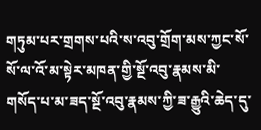གཏུམ་པར་གྲགས་པའི་ས་འབུ་གྲོག་མས་ཀྱང་སོ་སོ་ལ་འོ་མ་སྟེར་མཁན་གྱི་སྔོ་འབུ་རྣམས་མི་གསོད་པ་མ་ཟད་སྔོ་འབུ་རྣམས་ཀྱི་ཟ་རྒྱུའི་ཆེད་དུ་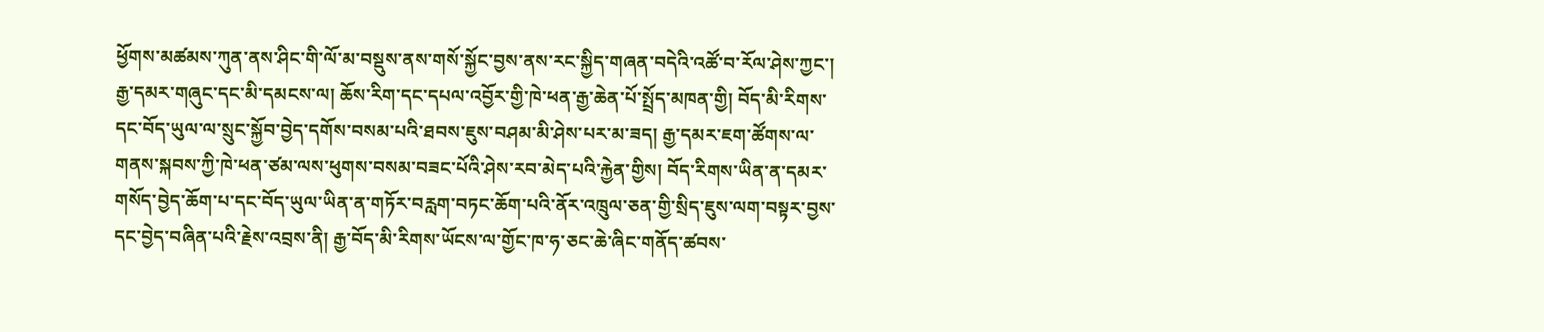ཕྱོགས་མཚམས་ཀུན་ནས་ཤིང་གི་ལོ་མ་བསྡུས་ནས་གསོ་སྐྱོང་བྱས་ནས་རང་སྐྱིད་གཞན་བདེའི་འཚོ་བ་རོལ་ཤེས་ཀྱང་། རྒྱ་དམར་གཞུང་དང་མི་དམངས་ལ། ཆོས་རིག་དང་དཔལ་འབྱོར་གྱི་ཁེ་ཕན་རྒྱ་ཆེན་པོ་སྤྲོད་མཁན་གྱི། བོད་མི་རིགས་དང་བོད་ཡུལ་ལ་སྲུང་སྐྱོབ་བྱེད་དགོས་བསམ་པའི་ཐབས་ཇུས་བཤམ་མི་ཤེས་པར་མ་ཟད། རྒྱ་དམར་ཇག་ཚོགས་ལ་གནས་སྐབས་ཀྱི་ཁེ་ཕན་ཙམ་ལས་ཕུགས་བསམ་བཟང་པོའི་ཤེས་རབ་མེད་པའི་རྐྱེན་གྱིས། བོད་རིགས་ཡིན་ན་དམར་གསོད་བྱེད་ཆོག་པ་དང་བོད་ཡུལ་ཡིན་ན་གཏོར་བརླག་བཏང་ཆོག་པའི་ནོར་འཁྲུལ་ཅན་གྱི་སྲིད་ཇུས་ལག་བསྟར་བྱས་དང་བྱེད་བཞིན་པའི་རྗེས་འབྲས་ནི། རྒྱ་བོད་མི་རིགས་ཡོངས་ལ་གྱོང་ཁ་ཧ་ཅང་ཆེ་ཞིང་གནོད་ཚབས་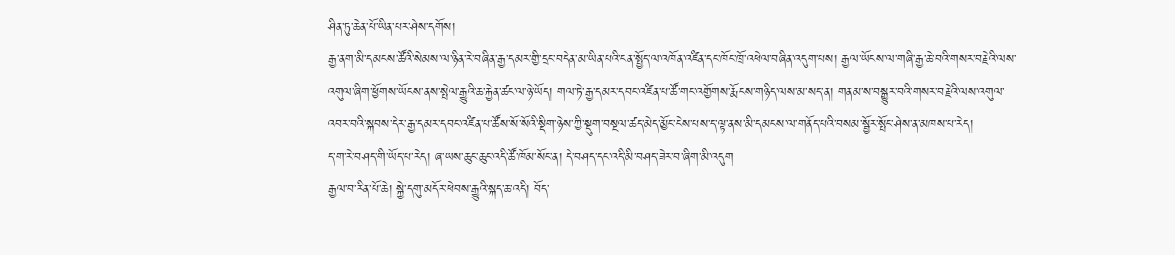ཤིན་ཏུ་ཆེན་པོ་ཡིན་པར་ཤེས་དགོས།
རྒྱ་ནག་མི་དམངས་ཚོའི་སེམས་ལ་ཉིན་རེ་བཞིན་རྒྱ་དམར་གྱི་དྲང་བདེན་མ་ཡིན་པའི་ངན་སྤྱོད་ལ་འཁོན་འཛིན་དང་ཁོང་ཁྲོ་འཕེལ་བཞིན་འདུག་པས། རྒྱལ་ཡོངས་ལ་གཞི་རྒྱ་ཆེ་བའི་གསར་བརྗེའི་ལས་འགུལ་ཞིག་ཕྱོགས་ཡོངས་ནས་སྤེལ་རྒྱུའི་ཆ་རྐྱེན་ཚང་ལ་ཉེ་ཡོད། གལ་ཏེ་རྒྱ་དམར་དབང་འཛིན་པ་ཚོ་གང་འགྱོགས་རྨོངས་གཉིད་ལས་མ་སད་ན། གནམ་ས་བསྒྱུར་བའི་གསར་བརྗེའི་ལས་འགུལ་འབར་བའི་སྐབས་དེར་རྒྱ་དམར་དབང་འཛིན་པ་ཚོས་སོ་སོའི་སྡིག་ཉེས་ཀྱི་སྡུག་བསྔལ་ཚད་མེད་མྱོང་ངེས་པས་ད་ལྟ་ནས་མི་དམངས་ལ་གནོད་པའི་བསམ་སྦྱོར་སྤོང་ཤེས་ན་མཁས་པ་རེད།
ད་ག་རེ་བཤད་གི་ཡོད་པ་རེད། ཞ་ཡས་ཆུང་ཆུང་འདི་ཚོ་ཁོམ་སོང་ན། དེ་བཤད་དང་འདི་མི་བཤད་ཟེར་བ་ཞིག་མི་འདུག
རྒྱལ་བ་རིན་པོ་ཆེ། སྐྱེ་དགུ་མདོར་ཕེབས་རྒྱུའི་སྐད་ཆ་འདི། བོད་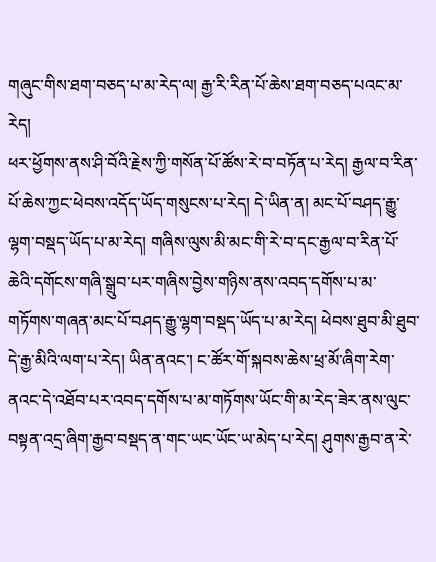གཞུང་གིས་ཐག་བཅད་པ་མ་རེད་ལ། རྒྱ་རི་རིན་པོ་ཆེས་ཐག་བཅད་པའང་མ་རེད།
ཕར་ཕྱོགས་ནས་ཤི་བོའི་རྗེས་ཀྱི་གསོན་པོ་ཚོས་རེ་བ་བཏོན་པ་རེད། རྒྱལ་བ་རིན་པོ་ཆེས་ཀྱང་ཕེབས་འདོད་ཡོད་གསུངས་པ་རེད། དེ་ཡིན་ན། མང་པོ་བཤད་རྒྱུ་ལྷག་བསྡད་ཡོད་པ་མ་རེད། གཞིས་ལུས་མི་མང་གི་རེ་བ་དང་རྒྱལ་བ་རིན་པོ་ཆེའི་དགོངས་གཞི་སྒྲུབ་པར་གཞིས་བྱེས་གཉིས་ནས་འབད་དགོས་པ་མ་གཏོགས་གཞན་མང་པོ་བཤད་རྒྱུ་ལྷག་བསྡད་ཡོད་པ་མ་རེད། ཕེབས་ཐུབ་མི་ཐུབ་དེ་རྒྱ་མིའི་ལག་པ་རེད། ཡིན་ནའང་། ང་ཚོར་གོ་སྐབས་ཆེས་ཕྲ་མོ་ཞིག་རེག་ནའང་དེ་འཐོབ་པར་འབད་དགོས་པ་མ་གཏོགས་ཡོང་གི་མ་རེད་ཟེར་ནས་ལུང་བསྟན་འདྲ་ཞིག་རྒྱབ་བསྡད་ན་གང་ཡང་ཡོང་ཡ་མེད་པ་རེད། ཤུགས་རྒྱབ་ན་རེ་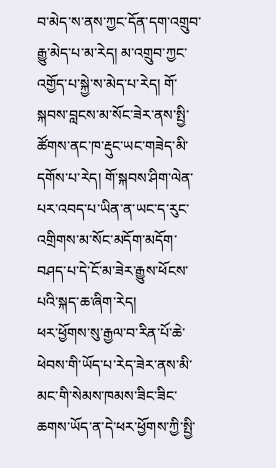བ་མེད་ས་ནས་ཀྱང་དོན་དག་འགྲུབ་རྒྱུ་མེད་པ་མ་རེད། མ་འགྲུབ་ཀྱང་འགྱོད་པ་སྐྱེ་ས་མེད་པ་རེད། གོ་སྐབས་བླངས་མ་སོང་ཟེར་ནས་སྤྱི་ཚོགས་ནང་ཁ་རྡུང་ཡང་གཟེད་མི་དགོས་པ་རེད། གོ་སྐབས་ཤིག་ལེན་པར་འབད་པ་ཡིན་ན་ཡང་ད་རུང་འགྲིགས་མ་སོང་མདོག་མདོག་བཤད་པ་དེ་ངོ་མ་ཟེར་རྒྱུས་ཕོངས་པའི་སྐད་ཆ་ཞིག་རེད།
ཕར་ཕྱོགས་སུ་རྒྱལ་བ་རིན་པོ་ཆེ་ཕེབས་གི་ཡོད་པ་རེད་ཟེར་ནས་མི་མང་གི་སེམས་ཁམས་ཟིང་ཟིང་ཆགས་ཡོད་ན་དེ་ཕར་ཕྱོགས་ཀྱི་སྤྱི་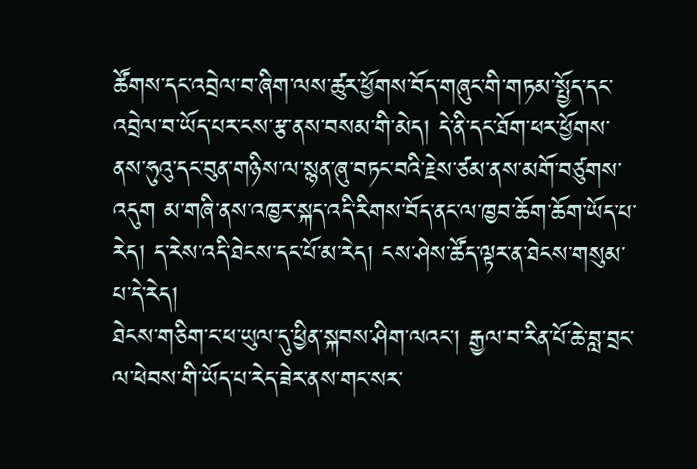ཚོགས་དང་འབྲེལ་བ་ཞིག་ལས་ཚུར་ཕྱོགས་བོད་གཞུང་གི་གཏམ་སྤྱོད་དང་འབྲེལ་བ་ཡོད་པར་ངས་རྩ་ནས་བསམ་གི་མེད། དེ་ནི་དང་ཐོག་ཕར་ཕྱོགས་ནས་ཧུའུ་དང་བུན་གཉིས་ལ་སྙན་ཞུ་བཏང་བའི་རྗེས་ཙམ་ནས་མགོ་བཙུགས་འདུག མ་གཞི་ནས་འཁྱར་སྐད་འདི་རིགས་བོད་ནང་ལ་ཁྱབ་ཆོག་ཆོག་ཡོད་པ་རེད། ད་རེས་འདི་ཐེངས་དང་པོ་མ་རེད། ངས་ཤེས་ཚོད་ལྟར་ན་ཐེངས་གསུམ་པ་དེ་རེད།
ཐེངས་གཅིག་ང་ཕ་ཡུལ་དུ་ཕྱིན་སྐབས་ཤིག་ལའང་། རྒྱལ་བ་རིན་པོ་ཆེ་བླ་བྲང་ལ་ཕེབས་གི་ཡོད་པ་རེད་ཟེར་ནས་གང་སར་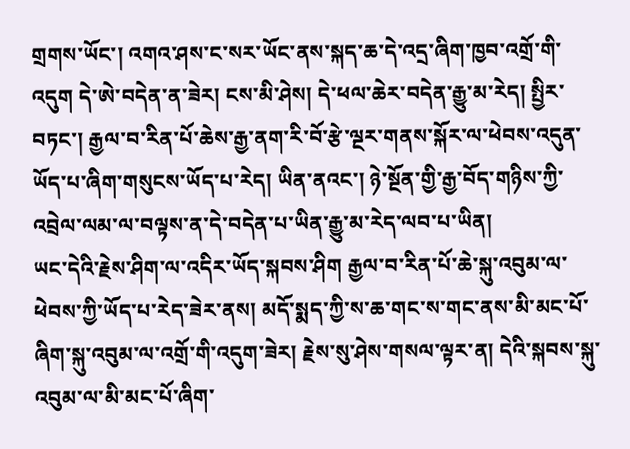གྲགས་ཡོང་། འགའ་ཤས་ང་སར་ཡོང་ནས་སྐད་ཆ་དེ་འདྲ་ཞིག་ཁྱབ་འགྲོ་གི་འདུག དེ་ཨེ་བདེན་ན་ཟེར། ངས་མི་ཤེས། དེ་ཕལ་ཆེར་བདེན་རྒྱུ་མ་རེད། སྤྱིར་བཏང་། རྒྱལ་བ་རིན་པོ་ཆེས་རྒྱ་ནག་རི་བོ་རྩེ་ལྔར་གནས་སྐོར་ལ་ཕེབས་འདུན་ཡོད་པ་ཞིག་གསུངས་ཡོད་པ་རེད། ཡིན་ནའང་། ཉེ་སྔོན་གྱི་རྒྱ་བོད་གཉིས་ཀྱི་འབྲེལ་ལམ་ལ་བལྟས་ན་དེ་བདེན་པ་ཡིན་རྒྱུ་མ་རེད་ལབ་པ་ཡིན།
ཡང་དེའི་རྗེས་ཤིག་ལ་འདིར་ཡོད་སྐབས་ཤིག རྒྱལ་བ་རིན་པོ་ཆེ་སྐུ་འབུམ་ལ་ཕེབས་ཀྱི་ཡོད་པ་རེད་ཟེར་ནས། མདོ་སྨད་ཀྱི་ས་ཆ་གང་ས་གང་ནས་མི་མང་པོ་ཞིག་སྐུ་འབུམ་ལ་འགྲོ་གི་འདུག་ཟེར། རྗེས་སུ་ཤེས་གསལ་ལྟར་ན། དེའི་སྐབས་སྐུ་འབུམ་ལ་མི་མང་པོ་ཞིག་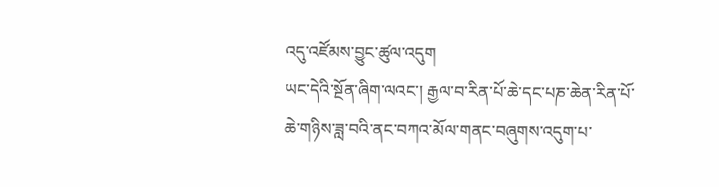འདུ་འཛོམས་བྱུང་ཚུལ་འདུག
ཡང་དེའི་སྔོན་ཞིག་ལའང་། རྒྱལ་བ་རིན་པོ་ཆེ་དང་པཎ་ཆེན་རིན་པོ་ཆེ་གཉིས་ཟླ་བའི་ནང་བཀའ་མོལ་གནང་བཞུགས་འདུག་པ་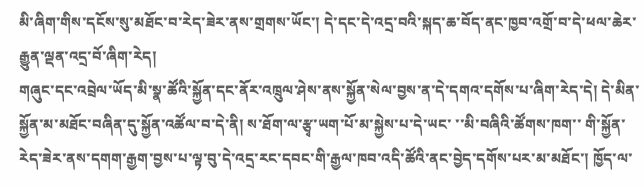མི་ཞིག་གིས་དངོས་སུ་མཐོང་བ་རེད་ཟེར་ནས་གྲགས་ཡོང་། དེ་དང་དེ་འདྲ་བའི་སྐད་ཆ་བོད་ནང་ཁྱབ་འགྲོ་བ་དེ་ཕལ་ཆེར་རྒྱུན་ལྡན་འདྲ་བོ་ཞིག་རེད།
གཞུང་དང་འབྲེལ་ཡོད་མི་སྣ་ཚོའི་སྐྱོན་དང་ནོར་འཁྲུལ་ཤེས་ནས་སྐྱོན་སེལ་བྱས་ན་དེ་དགའ་དགོས་པ་ཞིག་རེད་དེ། དེ་མིན་སྐྱོན་མ་མཐོང་བཞིན་དུ་སྐྱོན་འཚོལ་བ་དེ་ནི། ས་ཐོག་ལ་རྩྭ་ཡག་པོ་མ་སྐྱེས་པ་དེ་ཡང་ ་་མི་བཞིའི་ཚོགས་ཁག་་ གི་སྐྱོན་རེད་ཟེར་ནས་དགག་རྒྱག་བྱས་པ་ལྟ་བུ་དེ་འདྲ་རང་དབང་གི་རྒྱལ་ཁབ་འདི་ཚོའི་ནང་བྱེད་དགོས་པར་མ་མཐོང་། ཁྱོད་ལ་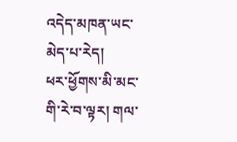འདེད་མཁན་ཡང་མེད་པ་རེད།
ཕར་ཕྱོགས་མི་མང་གི་རེ་བ་ལྟར། གལ་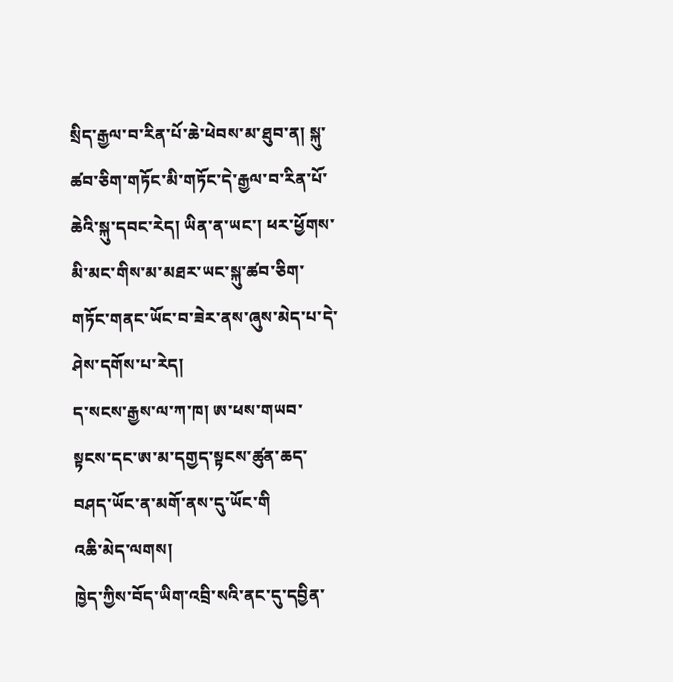སྲིད་རྒྱལ་བ་རིན་པོ་ཆེ་ཕེབས་མ་ཐུབ་ན། སྐུ་ཚབ་ཅིག་གཏོང་མི་གཏོང་དེ་རྒྱལ་བ་རིན་པོ་ཆེའི་སྐུ་དབང་རེད། ཡིན་ན་ཡང་། ཕར་ཕྱོགས་མི་མང་གིས་མ་མཐར་ཡང་སྐུ་ཚབ་ཅིག་གཏོང་གནང་ཡོང་བ་ཟེར་ནས་ཞུས་མེད་པ་དེ་ཤེས་དགོས་པ་རེད།
ད་སངས་རྒྱས་ལ་ཀ་ཁ། ཨ་ཕས་གཡབ་སྟངས་དང་ཨ་མ་དགྱད་སྟངས་ཚུན་ཆད་བཤད་ཡོང་ན་མགོ་ནས་དུ་ཡོང་གི
འཆི་མེད་ལགས།
ཁྱེད་ཀྱིས་བོད་ཡིག་འབྲི་སའི་ནང་དུ་དབྱིན་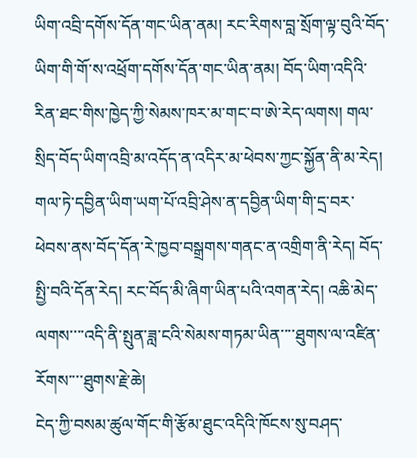ཡིག་འབྲི་དགོས་དོན་གང་ཡིན་ནམ། རང་རིགས་བླ་སྲོག་ལྟ་བུའི་བོད་ཡིག་གི་གོ་ས་འཕྲོག་དགོས་དོན་གང་ཡིན་ནམ། བོད་ཡིག་འདིའི་རིན་ཐང་གིས་ཁྱེད་ཀྱི་སེམས་ཁར་མ་གང་བ་ཨེ་རེད་ལགས། གལ་སྲིད་བོད་ཡིག་འབྲི་མ་འདོད་ན་འདིར་མ་ཕེབས་ཀྱང་སྐྱོན་ནི་མ་རེད། གལ་ཏེ་དབྱིན་ཡིག་ཡག་པོ་འབྲི་ཤེས་ན་དབྱིན་ཡིག་གི་དྲ་བར་ཕེབས་ནས་བོད་དོན་རེ་ཁྱབ་བསྒྲགས་གནང་ན་འགྲིག་ནི་རེད། བོད་སྤྱི་བའི་དོན་རེད། རང་བོད་མི་ཞིག་ཡིན་པའི་འགན་རེད། འཆི་མེད་ལགས་་་་འདི་ནི་སྤུན་ཟླ་ངའི་སེམས་གཏམ་ཡིན་་་་ཐུགས་ལ་འཛིན་རོགས་་་་ཐུགས་རྗེ་ཆེ།
ངེད་ཀྱི་བསམ་ཚུལ་གོང་གི་རྩོམ་ཐུང་འདིའི་ཁོངས་སུ་བཤད་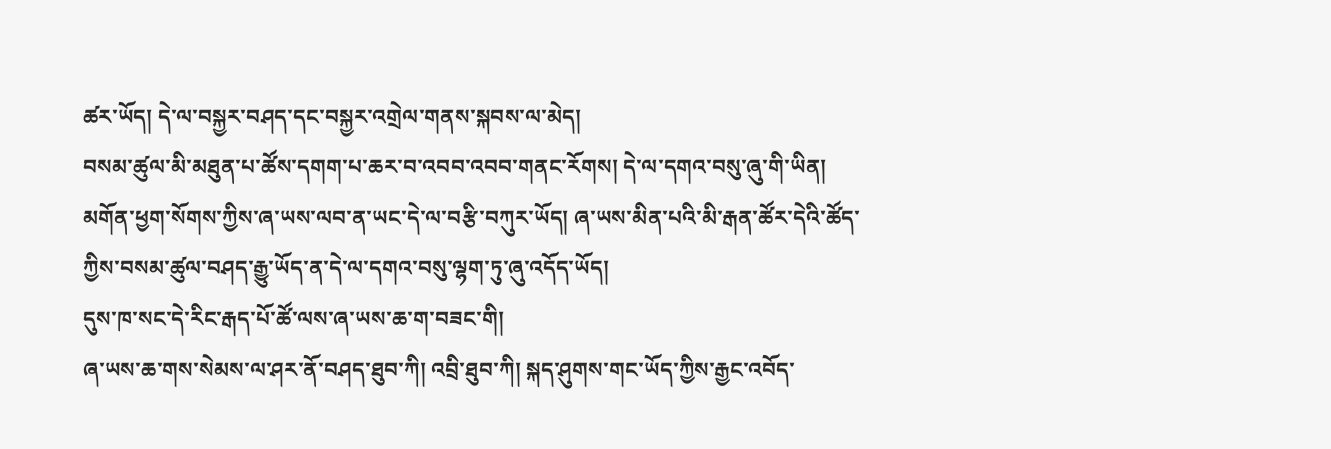ཚར་ཡོད། དེ་ལ་བསྐྱར་བཤད་དང་བསྐྱར་འགྲེལ་གནས་སྐབས་ལ་མེད།
བསམ་ཚུལ་མི་མཐུན་པ་ཚོས་དགག་པ་ཆར་བ་འབབ་འབབ་གནང་རོགས། དེ་ལ་དགའ་བསུ་ཞུ་གི་ཡིན།
མགོན་ཕྱག་སོགས་ཀྱིས་ཞ་ཡས་ལབ་ན་ཡང་དེ་ལ་བརྩི་བཀུར་ཡོད། ཞ་ཡས་མིན་པའི་མི་རྒན་ཚོར་དེའི་ཚོད་ཀྱིས་བསམ་ཚུལ་བཤད་རྒྱུ་ཡོད་ན་དེ་ལ་དགའ་བསུ་ལྷག་ཏུ་ཞུ་འདོད་ཡོད།
དུས་ཁ་སང་དེ་རིང་རྒད་པོ་ཚོ་ལས་ཞ་ཡས་ཆ་ག་བཟང་གི།
ཞ་ཡས་ཆ་གས་སེམས་ལ་ཤར་ནོ་བཤད་ཐུབ་ཀི། འབྲི་ཐུབ་ཀི། སྐད་ཤུགས་གང་ཡོད་ཀྱིས་རྒྱང་འབོད་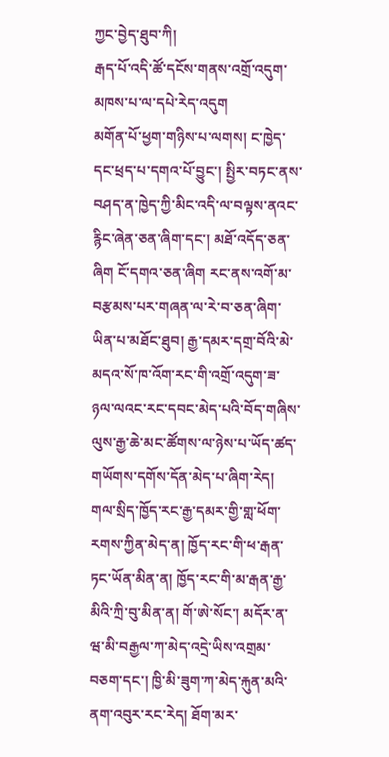ཀྱང་བྱེད་ཐུབ་ཀི།
རྒད་པོ་འདི་ཚོ་དངོས་གནས་འགྲོ་འདུག་མཁས་པ་ལ་དཔེ་རེད་འདུག
མགོན་པོ་ཕྱག་གཉིས་པ་ལགས། ང་ཁྱེད་དང་ཕྲད་པ་དགའ་པོ་བྱུང་། སྤྱིར་བཏང་ནས་བཤད་ན་ཁྱེད་ཀྱི་མིང་འདི་ལ་བལྟས་ནའང་རྙིང་ཞེན་ཅན་ཞིག་དང་། མཐོ་འདོད་ཅན་ཞིག ངོ་དགའ་ཅན་ཞིག རང་ནས་འགོ་མ་བརྩམས་པར་གཞན་ལ་རེ་བ་ཅན་ཞིག་ཡིན་པ་མཐོང་ཐུབ། རྒྱ་དམར་དགྲ་བོའི་མེ་མདའ་སོ་ཁ་འོག་རང་གི་འགྲོ་འདུག་ཟ་ཉལ་ལའང་རང་དབང་མེད་པའི་བོད་གཞིས་ལུས་རྒྱ་ཆེ་མང་ཚོགས་ལ་ཉེས་པ་ཡོད་ཚད་གཡོགས་དགོས་དོན་མེད་པ་ཞིག་རེད། གལ་སྲིད་ཁྱོད་རང་རྒྱ་དམར་གྱི་གླ་ཕོག་རགས་ཀྱིན་མེད་ན། ཁྱོད་རང་གི་ཕ་རྒན་ཏང་ཡོན་མིན་ན། ཁྱོད་རང་གི་མ་རྒན་རྒྱ་མིའི་ཀྲི་བུ་མིན་ན། གོ་ཨེ་སོང་། མདོར་ན་ཝ་མི་བརྒྱལ་ཀ་མེད་འདྲེ་ཡིས་འགྲམ་བཅག་དང་། ཁྱི་མི་ཟུག་ཀ་མེད་རྐུན་མའི་ནག་འབུར་རང་རེད། ཐོག་མར་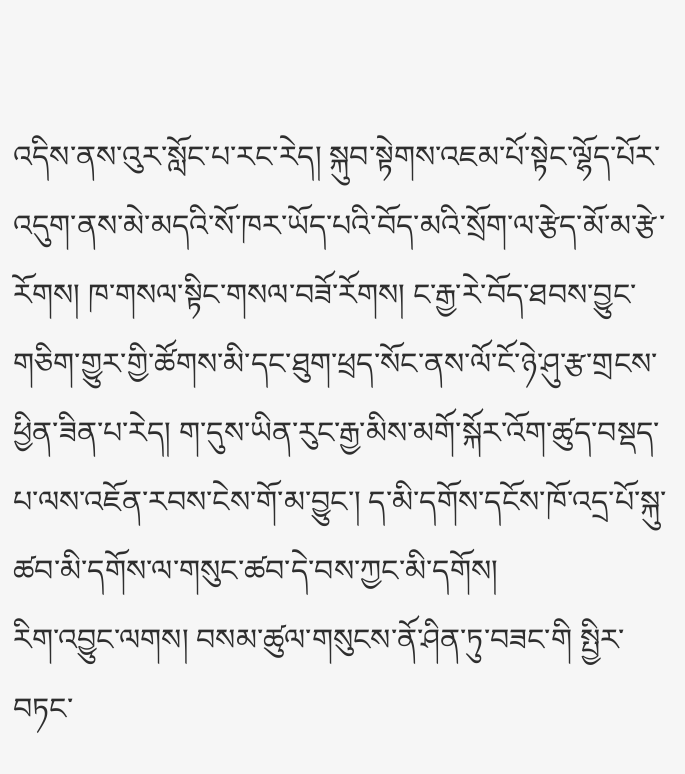འདིས་ནས་འུར་སློང་པ་རང་རེད། སྐུབ་སྟེགས་འཇམ་པོ་སྟེང་ལྷོད་པོར་འདུག་ནས་མེ་མདའི་སོ་ཁར་ཡོད་པའི་བོད་མའི་སྲོག་ལ་རྩེད་མོ་མ་རྩེ་རོགས། ཁ་གསལ་སྟིང་གསལ་བཟོ་རོགས། ང་རྒྱ་རེ་བོད་ཐབས་བྱུང་གཅིག་གྱུར་གྱི་ཚོགས་མི་དང་ཐུག་ཕྲད་སོང་ནས་ལོ་ངོ་ཉེ་ཤུ་རྩ་གྲངས་ཕྱིན་ཟིན་པ་རེད། ག་དུས་ཡིན་རུང་རྒྱ་མིས་མགོ་སྐོར་འོག་ཚུད་བསྡད་པ་ལས་འཇོན་རབས་ངེས་གོ་མ་བྱུང་། ད་མི་དགོས་དངོས་ཁོ་འདྲ་པོ་སྐུ་ཚབ་མི་དགོས་ལ་གསུང་ཚབ་དེ་བས་ཀྱང་མི་དགོས།
རིག་འབྱུང་ལགས། བསམ་ཚུལ་གསུངས་ནོ་ཤིན་ཏུ་བཟང་གི སྤྱིར་བཏང་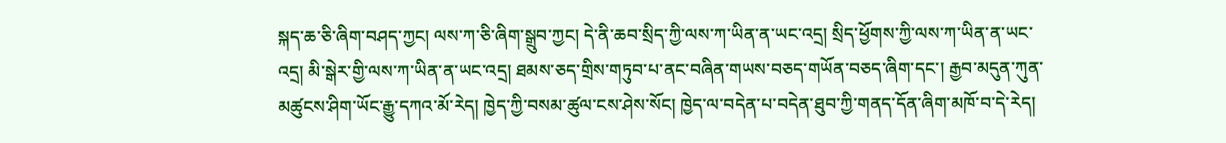སྐད་ཆ་ཅི་ཞིག་བཤད་ཀྱང། ལས་ཀ་ཅི་ཞིག་སྒྲུབ་ཀྱང། དེ་ནི་ཆབ་སྲིད་ཀྱི་ལས་ཀ་ཡིན་ན་ཡང་འདྲ། སྲིད་ཕྱོགས་ཀྱི་ལས་ཀ་ཡིན་ན་ཡང་འདྲ། མི་སྒེར་གྱི་ལས་ཀ་ཡིན་ན་ཡང་འདྲ། ཐམས་ཅད་གྲིས་གཏུབ་པ་ནང་བཞིན་གཡས་བཅད་གཡོན་བཅད་ཞིག་དང་། རྒྱབ་མདུན་ཀུན་མཚུངས་ཤིག་ཡོང་རྒྱུ་དཀའ་མོ་རེད། ཁྱེད་ཀྱི་བསམ་ཚུལ་ངས་ཤེས་སོང། ཁྱེད་ལ་བདེན་པ་བདེན་ཐུབ་ཀྱི་གནད་དོན་ཞིག་མཁོ་བ་དེ་རེད།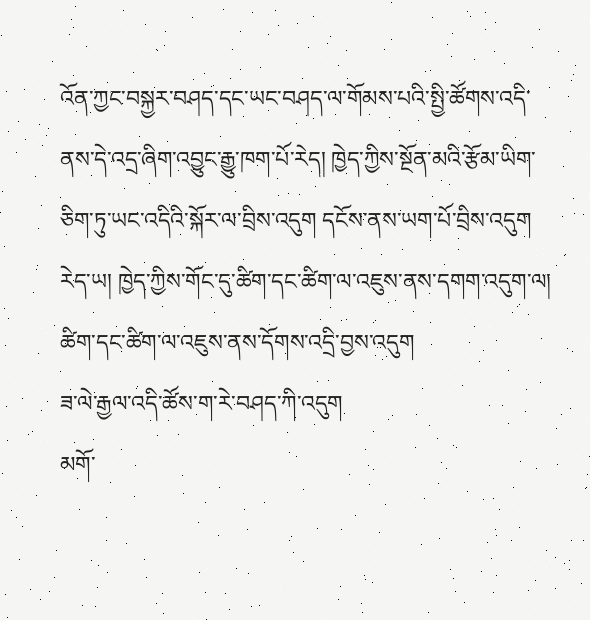འོན་ཀྱང་བསྐྱར་བཤད་དང་ཡང་བཤད་ལ་གོམས་པའི་སྤྱི་ཚོགས་འདི་ནས་དེ་འདྲ་ཞིག་འབྱུང་རྒྱུ་ཁག་པོ་རེད། ཁྱེད་ཀྱིས་སྔོན་མའི་རྩོམ་ཡིག་ཅིག་ཏུ་ཡང་འདིའི་སྐོར་ལ་བྲིས་འདུག དངོས་ནས་ཡག་པོ་བྲིས་འདུག
རེད་ཡ། ཁྱེད་ཀྱིས་གོང་དུ་ཚིག་དང་ཚིག་ལ་འཇུས་ནས་དགག་འདུག་ལ། ཚིག་དང་ཚིག་ལ་འཇུས་ནས་དོགས་འདྲི་བྱས་འདུག
ཟ་ལེ་རྒྱལ་འདི་ཚོས་ག་རེ་བཤད་ཀི་འདུག
མགོ་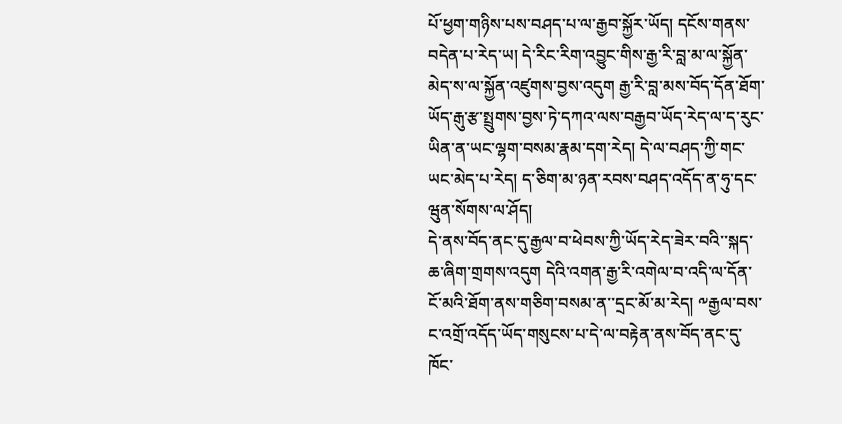པོ་ཕྱག་གཉིས་པས་བཤད་པ་ལ་རྒྱབ་སྐྱོར་ཡོད། དངོས་གནས་བདེན་པ་རེད་ཡ། དེ་རིང་རིག་འབྱུང་གིས་རྒྱ་རི་བླ་མ་ལ་སྐྱོན་མེད་ས་ལ་སྐྱོན་འཛུགས་བྱས་འདུག རྒྱ་རི་བླ་མས་བོད་དོན་ཐོག་ཡོད་རྒུ་རྩ་སྤྲུགས་བྱས་ཏེ་དཀའ་ལས་བརྒྱབ་ཡོད་རེད་ལ་ད་རུང་ཡིན་ན་ཡང་ལྷག་བསམ་རྣམ་དག་རེད། དེ་ལ་བཤད་ཀྱི་གང་ཡང་མེད་པ་རེད། ད་ཅིག་མ་ཉན་རབས་བཤད་འདོད་ན་ཧུ་དང་ཝུན་སོགས་ལ་ཤོད།
དེ་ནས་བོད་ནང་དུ་རྒྱལ་བ་ཕེབས་ཀྱི་ཡོད་རེད་ཟེར་བའི་་སྐད་ཆ་ཞིག་གྲགས་འདུག དེའི་འགན་རྒྱ་རི་འགེལ་བ་འདི་ལ་དོན་ངོ་མའི་ཐོག་ནས་གཅིག་བསམ་ན་་དྲང་མོ་མ་རེད། ༸རྒྱལ་བས་ང་འགྲོ་འདོད་ཡོད་གསུངས་པ་དེ་ལ་བརྟེན་ནས་བོད་ནང་དུ་ཁོང་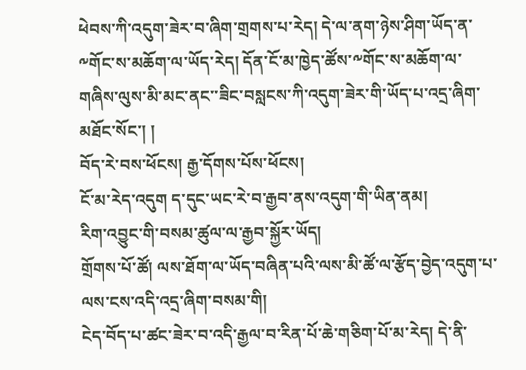ཕེབས་ཀི་འདུག་ཟེར་བ་ཞིག་གྲགས་པ་རེད། དེ་ལ་ནག་ཉེས་ཤིག་ཡོད་ན་༸གོང་ས་མཆོག་ལ་ཡོད་རེད། དོན་ངོ་མ་ཁྱེད་ཚོས་༸གོང་ས་མཆོག་ལ་གཞིས་ལུས་མི་མང་ནང་་ཟིང་བསླངས་ཀི་འདུག་ཟེར་གི་ཡོད་པ་འདྲ་ཞིག་མཐོང་སོང་། །
བོད་རེ་བས་ཕོངས། རྒྱ་དོགས་པོས་ཕོངས།
ངོ་མ་རེད་འདུག ད་དུང་ཡང་རེ་བ་རྒྱབ་ནས་འདུག་གི་ཡིན་ནམ།
རིག་འབྱུང་གི་བསམ་ཚུལ་ལ་རྒྱབ་སྐྱོར་ཡོད།
གྲོགས་པོ་ཚོ། ལས་ཐོག་ལ་ཡོད་བཞིན་པའི་ལས་མི་ཚོ་ལ་རྩོད་བྱེད་འདུག་པ་ལས་ངས་འདི་འདྲ་ཞིག་བསམ་གི།
ངེད་བོད་པ་ཚང་ཟེར་བ་འདི་རྒྱལ་བ་རིན་པོ་ཆེ་གཅིག་པོ་མ་རེད། དེ་ནི་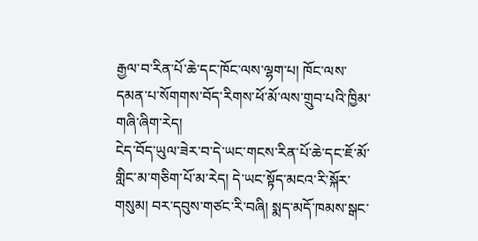རྒྱལ་བ་རིན་པོ་ཆེ་དང་ཁོང་ལས་ལྷག་པ། ཁོང་ལས་དམན་པ་སོགགས་བོད་རིགས་ཕོ་མོ་ལས་གྲུབ་པའི་ཁྱིམ་གཞི་ཞིག་རེད།
ངེད་བོད་ཡུལ་ཟེར་བ་དེ་ཡང་གངས་རིན་པོ་ཆེ་དང་ཇོ་མོ་གླིང་མ་གཅིག་པོ་མ་རེད། དེ་ཡང་སྟོད་མངའ་རི་སྐོར་གསུམ། བར་དབུས་གཙང་རི་བཞི། སྨད་མདོ་ཁམས་སྒང་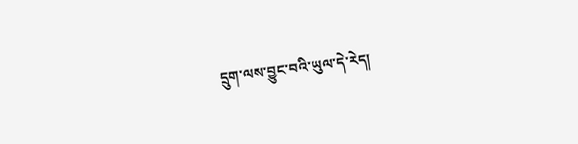དྲུག་ལས་བྱུང་བའི་ཡུལ་དེ་རེད།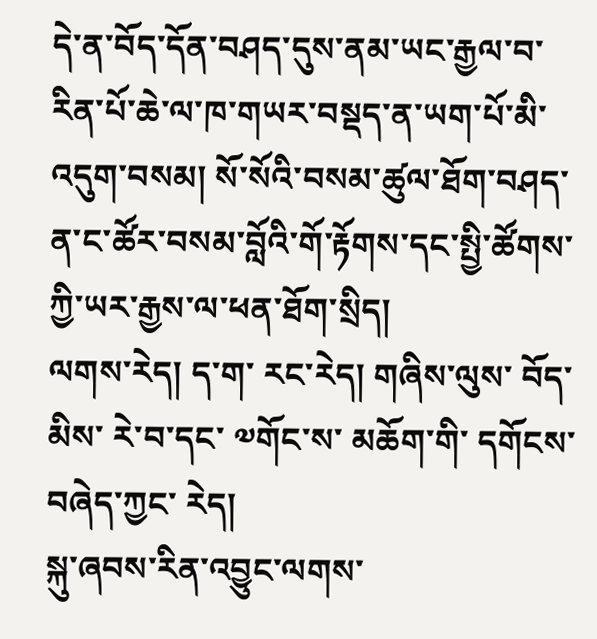དེ་ན་བོད་དོན་བཤད་དུས་ནམ་ཡང་རྒྱལ་བ་རིན་པོ་ཆེ་ལ་ཁ་གཡར་བསྡད་ན་ཡག་པོ་མི་འདུག་བསམ། སོ་སོའི་བསམ་ཚུལ་ཐོག་བཤད་ན་ང་ཚོར་བསམ་བློའི་གོ་རྟོགས་དང་སྤྱི་ཚོགས་ཀྱི་ཡར་རྒྱས་ལ་ཕན་ཐོག་སྲིད།
ལགས་རེད། ད་ག་ རང་རེད། གཞིས་ལུས་ བོད་མིས་ རེ་བ་དང་ ༧གོང་ས་ མཆོག་གི་ དགོངས་བཞེད་ཀྱང་ རེད།
སྐུ་ཞབས་རིན་འབྱུང་ལགས་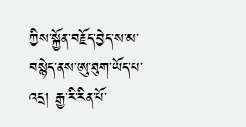ཀྱིས་སྐྱོན་བརྗོད་བྱེད་ས་མ་བསྙེད་ནས་ཨུ་ཐུག་ཡོད་པ་འདྲ། རྒྱ་རི་རིན་པོ་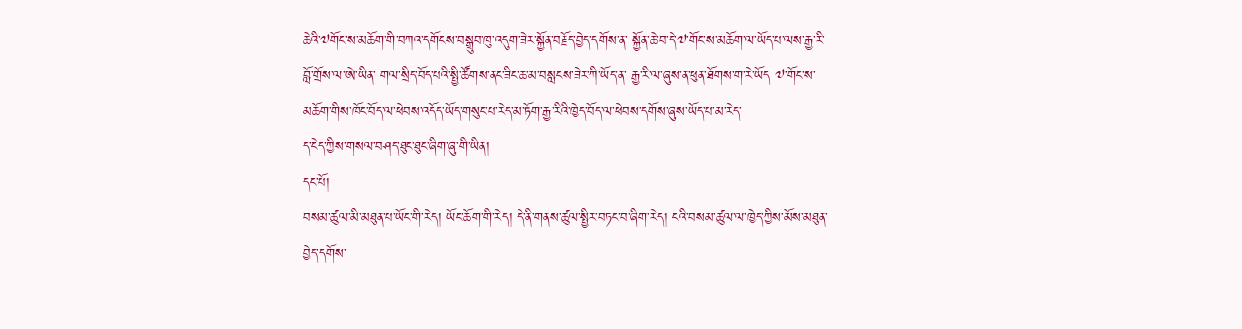ཆེའི་༧གོང་ས་མཆོག་གི་བཀའ་དགོངས་བསྒྲུབ་ཁུ་འདུག་ཟེར་སྐྱོན་བརྗོད་བྱེད་དགོས་ན་ སྐྱོན་ཆེ་བ་དེ་༧་གོང་ས་མཆོག་ལ་ཡོད་པ་ལས་རྒྱ་རི་བློ་གྲོས་ལ་ཨེ་ཡིན་ གལ་སྲིད་བོད་པའི་སྤྱི་ཚོགས་ནང་ཟིང་ཆ་མ་བསླངས་ཟེར་ཀི་ཡོད་ན་ རྒྱ་རི་ལ་ཞུས་ན་ཕུན་ཐོགས་ག་རེ་ཡོད ༧་གོང་ས་མཆོག་གིས་ཁོང་བོད་ལ་ཕེབས་འདོད་ཡོད་གསུང་པ་རེད་མ་ཏོག་རྒྱ་རིའི་ཁྱེད་བོད་ལ་ཕེབས་དགོས་ཞུས་ཡོད་པ་མ་རེད་
ད་ངེད་ཀྱིས་གསལ་བཤད་ཐུང་ཐུང་ཞིག་ཞུ་གི་ཡིན།
དང་པོ།
བསམ་ཚུལ་མི་མཐུན་པ་ཡོང་གི་རེད། ཡོང་ཆོག་གི་རེད། དེ་ནི་གནས་ཚུལ་སྤྱིར་བཏང་བ་ཞིག་རེད། ངའི་བསམ་ཚུལ་ལ་ཁྱེད་ཀྱིས་མོས་མཐུན་བྱེད་དགོས་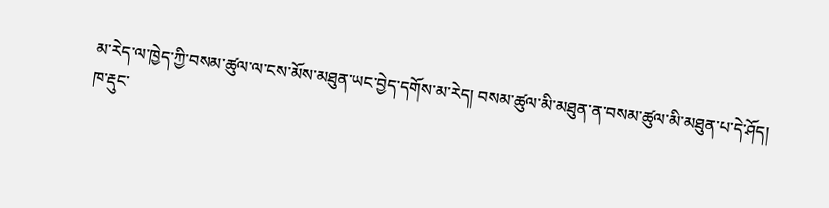མ་རེད་ལ་ཁྱེད་ཀྱི་བསམ་ཚུལ་ལ་ངས་མོས་མཐུན་ཡང་བྱེད་དགོས་མ་རེད། བསམ་ཚུལ་མི་མཐུན་ན་བསམ་ཚུལ་མི་མཐུན་པ་དེ་ཤོད། ཁ་རྡུང་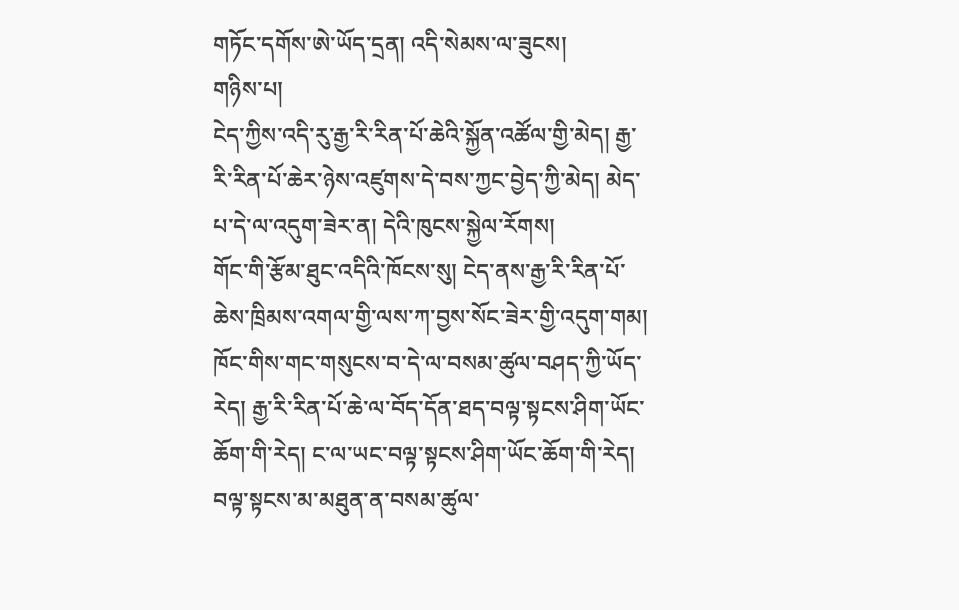གཏོང་དགོས་ཨེ་ཡོད་དྲན། འདི་སེམས་ལ་ཟུངས།
གཉིས་པ།
ངེད་ཀྱིས་འདི་རུ་རྒྱ་རི་རིན་པོ་ཆེའི་སྐྱོན་འཚོལ་གྱི་མེད། རྒྱ་རི་རིན་པོ་ཆེར་ཉེས་འཛུགས་དེ་བས་ཀྱང་བྱེད་ཀྱི་མེད། མེད་པ་དེ་ལ་འདུག་ཟེར་ན། དེའི་ཁུངས་སྐྱེལ་རོགས།
གོང་གི་རྩོམ་ཐུང་འདིའི་ཁོངས་སུ། ངེད་ནས་རྒྱ་རི་རིན་པོ་ཆེས་ཁྲིམས་འགལ་གྱི་ལས་ཀ་བྱས་སོང་ཟེར་གྱི་འདུག་གམ།
ཁོང་གིས་གང་གསུངས་བ་དེ་ལ་བསམ་ཚུལ་བཤད་ཀྱི་ཡོད་རེད། རྒྱ་རི་རིན་པོ་ཆེ་ལ་བོད་དོན་ཐད་བལྟ་སྟངས་ཤིག་ཡོང་ཆོག་གི་རེད། ང་ལ་ཡང་བལྟ་སྟངས་ཤིག་ཡོང་ཆོག་གི་རེད། བལྟ་སྟངས་མ་མཐུན་ན་བསམ་ཚུལ་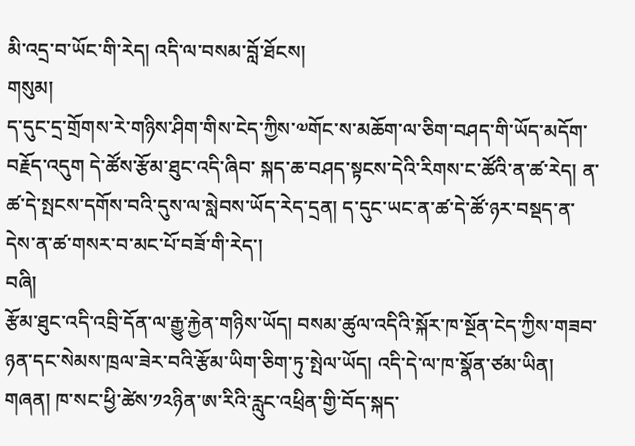མི་འདྲ་བ་ཡོང་གི་རེད། འདི་ལ་བསམ་བློ་ཐོངས།
གསུམ།
ད་དུང་དྲ་གྲོགས་རེ་གཉིས་ཤིག་གིས་ངེད་ཀྱིས་༧གོང་ས་མཆོག་ལ་ཅིག་བཤད་གི་ཡོད་མདོག་བརྗོད་འདུག དེ་ཚོས་རྩོམ་ཐུང་འདི་ཞིབ་ སྐད་ཆ་བཤད་སྟངས་དེའི་རིགས་ང་ཚོའི་ན་ཚ་རེད། ན་ཚ་དེ་སྤངས་དགོས་བའི་དུས་ལ་སླེབས་ཡོད་རེད་དྲན། ད་དུང་ཡང་ན་ཚ་དེ་ཚོ་ཉར་བསྡད་ན་དེས་ན་ཚ་གསར་བ་མང་པོ་བཟོ་གི་རེད་།
བཞི།
རྩོམ་ཐུང་འདི་འབྲི་དོན་ལ་རྒྱུ་རྐྱེན་གཉིས་ཡོད། བསམ་ཚུལ་འདིའི་སྐོར་ཁ་སྔོན་ངེད་ཀྱིས་གཟབ་ཉན་དང་སེམས་ཁྲལ་ཟེར་བའི་རྩོམ་ཡིག་ཅིག་ཏུ་སྤེལ་ཡོད། འདི་དེ་ལ་ཁ་སྣོན་ཙམ་ཡིན། གཞན། ཁ་སང་ཕྱི་ཚེས་༡༢ཉིན་ཨ་རིའི་རླུང་འཕྲིན་གྱི་བོད་སྐད་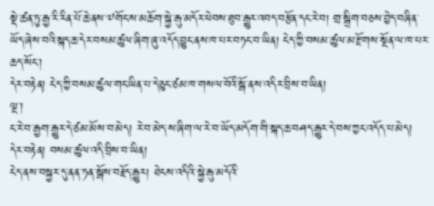སྡེ་ཚན་ཏུ་རྒྱ་རི་རིན་པོ་ཆེ་ནས་༧གོང་ས་མཆོག་སྐྱེ་རྒུ་མདོར་ཕེབས་ཐུབ་རྒྱུར་འབད་བརྩོན་དང་རེ་བ། གྲ་སྒྲིག་བཅས་བྱེད་བཞིན་ཡོད་ཞེས་བའི་སྐད་ཆ་དེར་བསམ་ཚུལ་ཞིག་ཞུ་འདོད་བྱུང་ནས་ཁ་པར་བཏང་བ་ཡིན། ངེད་ཀྱི་བསམ་ཚུལ་མ་རྫོགས་སྔོན་ལ་ཁ་པར་ཆད་སོང་།
དེར་བརྟེན། ངེད་ཀྱི་བསམ་ཚུལ་གང་ཡིན་པ་དེ་ཅུང་ཙམ་ཁ་གསལ་བོའི་སྒོ་ནས་འདིར་བྲིས་བ་ཡིན།
ལྔ་།
ང་རེ་བ་རྒྱག་རྒྱུར་དེ་ཙམ་མོས་བ་མེད། རེ་བ་མེད་ས་ཞིག་ལ་རེ་བ་ཡོད་མདོག་གི་སྐད་ཆ་བཤད་རྒྱུར་དེ་བས་ཀྱང་འདོད་པ་མེད། དེར་བརྟེན། བསམ་ཚུལ་འདི་བྲིས་བ་ཡིན།
ངེད་ནས་བསྐྱར་དུ་ནན་ཏན་སྒོས་བརྗོད་རྒྱུར། ཐེངས་འདིའི་སྐྱེ་རྒུ་མདོའི་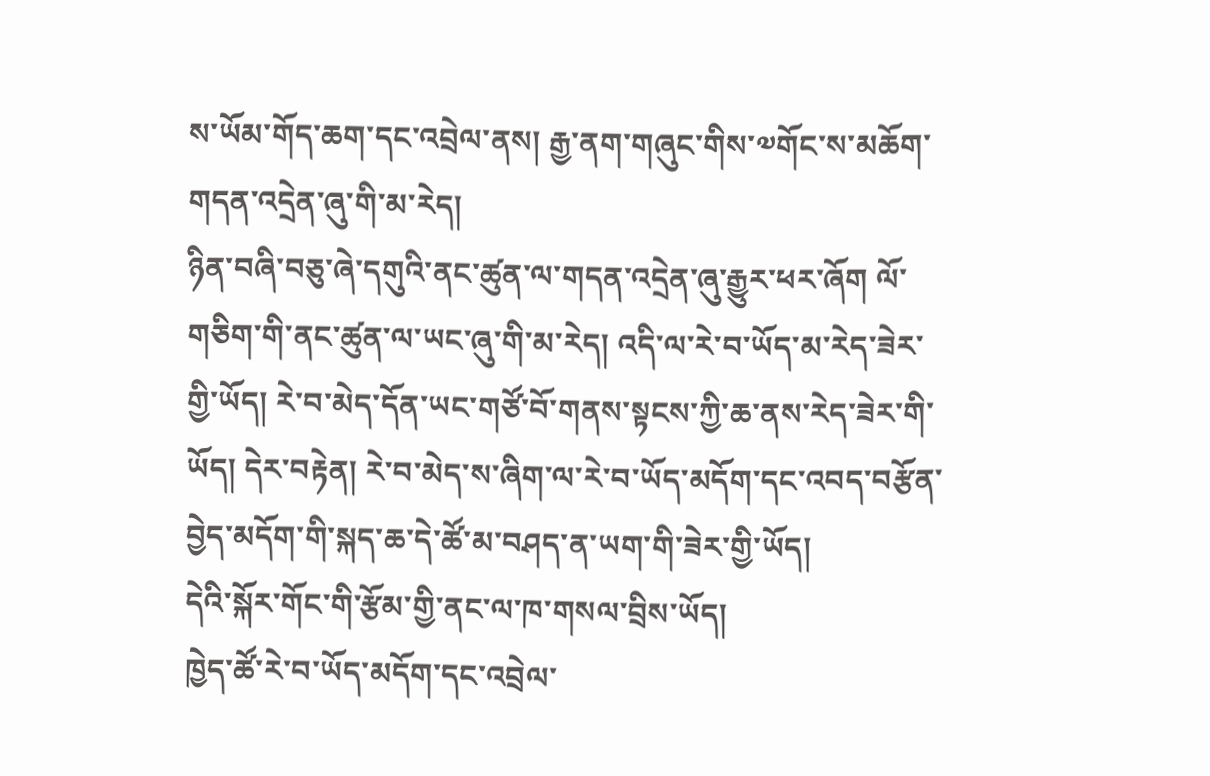ས་ཡོམ་གོད་ཆག་དང་འབྲེལ་ནས། རྒྱ་ནག་གཞུང་གིས་༧གོང་ས་མཆོག་གདན་འདྲེན་ཞུ་གི་མ་རེད།
ཉིན་བཞི་བཅུ་ཞེ་དགུའི་ནང་ཚུན་ལ་གདན་འདྲེན་ཞུ་རྒྱུར་ཕར་ཞོག ལོ་གཅིག་གི་ནང་ཚུན་ལ་ཡང་ཞུ་གི་མ་རེད། འདི་ལ་རེ་བ་ཡོད་མ་རེད་ཟེར་གྱི་ཡོད། རེ་བ་མེད་དོན་ཡང་གཙོ་བོ་གནས་སྟངས་ཀྱི་ཆ་ནས་རེད་ཟེར་གི་ཡོད། དེར་བརྟེན། རེ་བ་མེད་ས་ཞིག་ལ་རེ་བ་ཡོད་མདོག་དང་འབད་བརྩོན་བྱེད་མདོག་གི་སྐད་ཆ་དེ་ཚོ་མ་བཤད་ན་ཡག་གི་ཟེར་གྱི་ཡོད།
དེའི་སྐོར་གོང་གི་རྩོམ་གྱི་ནང་ལ་ཁ་གསལ་བྲིས་ཡོད།
ཁྱེད་ཚོ་རེ་བ་ཡོད་མདོག་དང་འབྲེལ་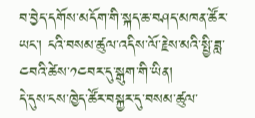བ་བྱེད་དགོས་མདོག་གི་སྐད་ཆ་བཤད་མཁན་ཚོར་ཡང་། ངའི་བསམ་ཚུལ་འདིས་ལོ་རྗེས་མའི་སྤྱི་ཟླ་༤བའི་ཚེས་༡༤བར་དུ་སྒུག་གི་ཡིན།
དེ་དུས་ངས་ཁྱེད་ཚོར་བསྐྱར་དུ་བསམ་ཚུལ་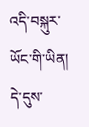འདི་བསྐུར་ཡོང་གི་ཡིན། དེ་དུས་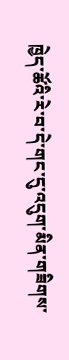ཁྱེད་ཚོའི་རེ་བ་དེ་གང་དུ་འདུག་མིན་གཟིགས་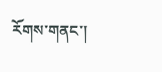རོགས་གནང་།